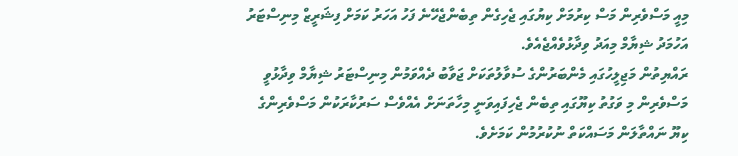މިއީ މަސްވެރިން މަސް ކިރުމަށް ކިޔުގައި ޖެހިގެން ތިބެންޖެހޭނެ ފަހު އަހަރު ކަމަށް ފިޝަރީޒް މިނިސްޓަރު އަހުމަދު ޝިޔާމް މިއަދު ވިދާޅުވެއްޖެއެވެ.
ރައްޔިތުން މަޖިލީހުގައި މެންބަރުންގެ ސުވާލުތަކަށް ޖަވާބު ދެއްވަމުން މިނިސްޓަރު ޝިޔާމް ވިދާޅުވީ މަސްވެރިން މި ވަގުތު ކިޔޫގައި ތިބެން ޖެހިފައިވަނީ މިހާތަނަށް އެއްވެސް ސަރުކާރަކުން މަސްވެރިންގެ ކިޔޫ ނައްތާލަން މަސައްކަތް ނުކުރުމުން ކަމަށެވެ.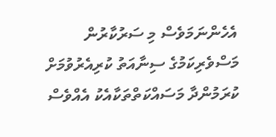އެހެންނަމަވެސް މި ސަރުކާރުން މަސްވެރިކަމުގެ ސިނާއަތު ކުރިއެރުވުމަށް ކުރަމުންދާ މަސައްކަތްތަކާއެކު އެއްވެސް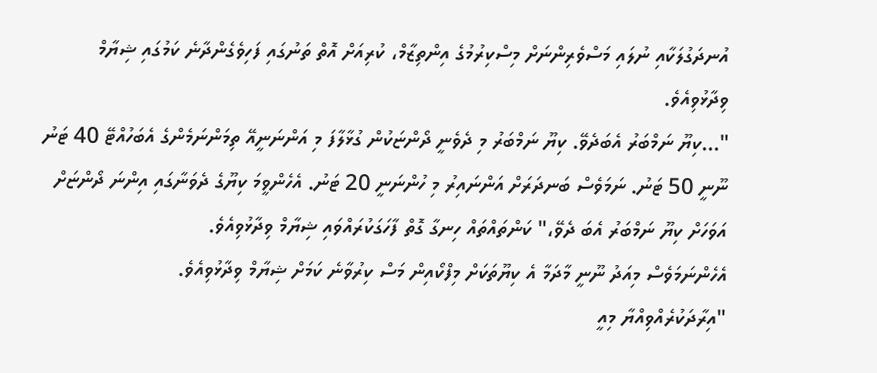އުނދަގުލަކާއި ނުލައި މަސްވެރިންނަށް މިސްކިރުމުގެ އިންތިޒާމް، ކުރިއަށް އޮތް ތަނުގައި ފަހިވެގެންދާނެ ކަމުގައި ޝިޔާމް ވިދާޅުވިއެވެ.
"...ކިޔޫ ނަމްބަރު އެބަދެވޭ. ކިޔޫ ނަމްބަރު މި ދެވެނީ ދޯންޏަކުން ގުޅާލާފަ މި އަންނަނީއޭ ތިމަންނަމެންގެ އެބަހުއްޓޭ 40 ޓަނު ނޫނީ 50 ޓަނު. ނަމަވެސް ބަނދަރަށް އަންނައިރު މި ހުންނަނީ 20 ޓަނު. އެހެންވީމަ ކިޔޫގެ ދެވަނާގައި އިންނަ ދޯންޏަށް އަވަހަށް ކިޔޫ ނަމްބަރު އެބަ ދެވޭ،" ކަންތައްތައް ހިނގާ ގޮތް ފާހަގަކުރައްވައި ޝިޔާމް ވިދާޅުވިއެވެ.
އެހެންނަމަވެސް މިއަދު ނޫނީ މާދަމާ އެ ކިޔޫތަކަށް މިފްކޯއިން މަސް ކިރުވާނެ ކަމަށް ޝިޔާމް ވިދާޅުވިއެވެ.
"އިރާދަކުރެއްވިއްޔާ މިއީ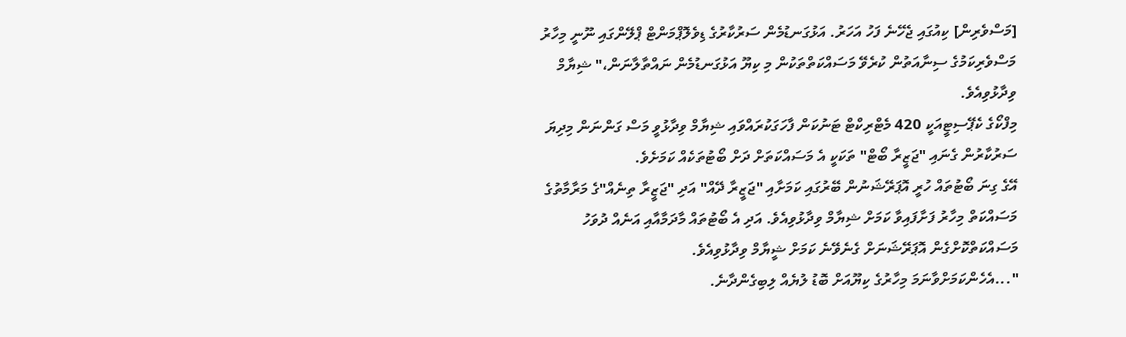[މަސްވެރިން] ކިއުގައި ޖެހޭނެ ފަހު އަހަރު. އަޅުގަނޑުމެން ސަރުކާރުގެ ޑިވެލޮޕްމަންޓް ޕްލޭންގައި ނޫނީ މިހާރު މަސްވެރިކަމުގެ ސިނާއަތުން ކުރެވޭ މަސައްކަތްތަކުން މި ކިޔޫ އަޅުގަނޑުމެން ނައްތާލާނަން،" ޝިޔާމް ވިދާޅުވިއެވެ.
މިފްކޯގެ ކެޕޭސިޓީއަކީ 420 މެޓްރިކްޓް ޓަނުކަން ފާހަގަކުރައްވައި ޝިޔާމް ވިދާޅުވީ މަސް ގަންނަން މިދިޔަ ސަރުކާރުން ގެނައި "ޖަޒީރާ ބޯޓް" ތަކަކީ އެ މަސައްކަތަށް ދަށް ބޯޓުތަކެއް ކަމަށެވެ.
އޭގެ ގިނަ ބޯޓުތައް ހުރީ އޮޕަރޭޝަނުން ބޭރުގައި ކަމަށާއި "ޖަޒީރާ ދޭއް" އަދި "ޖަޒީރާ ތިނެއް"ގެ މަރާމާތުގެ މަސައްކަތް މިހާރު ފަށާފައިވާ ކަމަށް ޝިޔާމް ވިދާޅުވިއެވެ. އަދި އެ ބޯޓުތައް މާދަމާއާއި އަނެއް ދުވަހު މަސައްކަތްކޮށްގެން އޮޕަރޭޝަނަށް ގެނެވޭނެ ކަމަށް ޝީޔާމް ވިދާޅުވިއެވެ.
"...އެހެންކަމަށްވާނަމަ މިހާރުގެ ކިޔޫއަށް ބޮޑު ލުޔެއް ލިބިގެންދާނެ.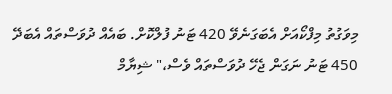މިވަގުތު މިފްކޯއަށް އެބަގަނެވޭ 420 ޓަނު ފުލްކޮށް. ބައެއް ދުވަސްތައް އެބަދޭ 450 ޓަނު ނަގަން ޖެހޭ ދުވަސްތައް ވެސް،" ޝިޔާމް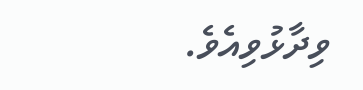ވިދާޅުވިއެވެ.